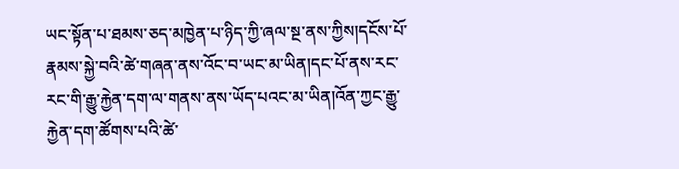ཡང་སྟོན་པ་ཐམས་ཅད་མཁྱེན་པ་ཉིད་ཀྱི་ཞལ་སྔ་ནས་ཀྱིས།དངོས་པོ་རྣམས་སྐྱེ་བའི་ཚེ་གཞན་ནས་འོང་བ་ཡང་མ་ཡིན།དང་པོ་ནས་རང་རང་གི་རྒྱུ་རྐྱེན་དག་ལ་གནས་ནས་ཡོད་པའང་མ་ཡིན།འོན་ཀྱང་རྒྱུ་རྐྱེན་དག་ཚོགས་པའི་ཚེ་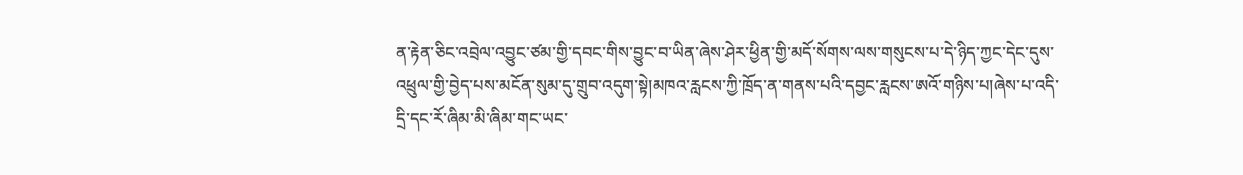ན་རྟེན་ཅིང་འབྲེལ་འབྱུང་ཙམ་གྱི་དབང་གིས་བྱུང་བ་ཡིན་ཞེས་ཤེར་ཕྱིན་གྱི་མདོ་སོགས་ལས་གསུངས་པ་དེ་ཉིད་ཀྱང་དེང་དུས་འཕྲུལ་གྱི་བྱེད་པས་མངོན་སུམ་དུ་གྲུབ་འདུག་སྟེ།མཁའ་རླངས་ཀྱི་ཁྲོད་ན་གནས་པའི་དབྱང་རླངས་ཨའོ་གཉིས་པ།ཞེས་པ་འདི་དྲི་དང་རོ་ཞིམ་མི་ཞིམ་གང་ཡང་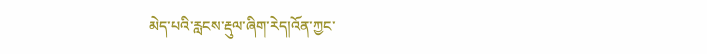མེད་པའི་རླངས་རྡུལ་ཞིག་རེད།འོན་ཀྱང་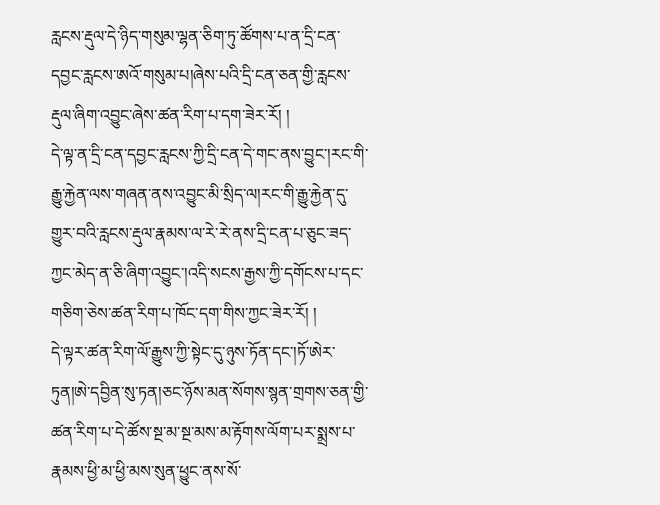རླངས་རྡུལ་དེ་ཉིད་གསུམ་ལྷན་ཅིག་ཏུ་ཚོགས་པ་ན་དྲི་ངན་དབྱང་རླངས་ཨའོ་གསུམ་པ།ཞེས་པའི་དྲི་ངན་ཅན་གྱི་རླངས་རྡུལ་ཞིག་འབྱུང་ཞེས་ཚན་རིག་པ་དག་ཟེར་རོ། །
དེ་ལྟ་ན་དྲི་ངན་དབྱང་རླངས་ཀྱི་དྲི་ངན་དེ་གང་ནས་བྱུང་།རང་གི་རྒྱུ་རྐྱེན་ལས་གཞན་ནས་འབྱུང་མི་སྲིད་ལ།རང་གི་རྒྱུ་རྐྱེན་དུ་གྱུར་བའི་རླངས་རྡུལ་རྣམས་ལ་རེ་རེ་ནས་དྲི་ངན་པ་ཅུང་ཟད་ཀྱང་མེད་ན་ཅི་ཞིག་འབྱུང་།འདི་སངས་རྒྱས་ཀྱི་དགོངས་པ་དང་གཅིག་ཅེས་ཚན་རིག་པ་ཁོང་དག་གིས་ཀྱང་ཟེར་རོ། །
དེ་ལྟར་ཚན་རིག་ལོ་རྒྱུས་ཀྱི་སྟེང་དུ་ཉུས་ཏོན་དང་།ཏོ་ཨེར་ཏུན།ཨེ་དབྱིན་སུ་ཏན།ཅང་ཉོས་མན་སོགས་སྙན་གྲགས་ཅན་གྱི་ཚན་རིག་པ་དེ་ཚོས་སྔ་མ་སྔ་མས་མ་རྟོགས་ལོག་པར་སྨྲས་པ་རྣམས་ཕྱི་མ་ཕྱི་མས་སུན་ཕྱུང་ནས་སོ་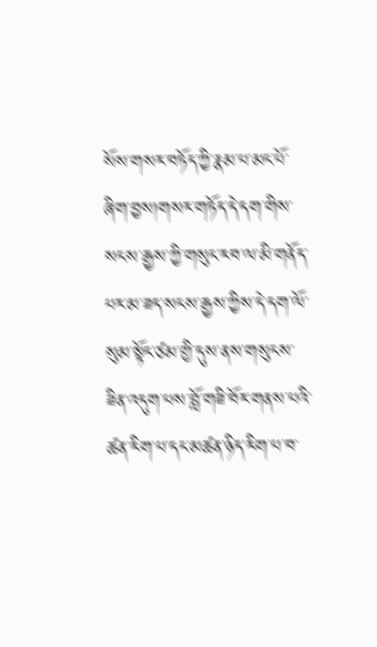སོས་གསར་བཏོད་ཀྱི་རྣམ་པ་མང་པོ་ཞིག་བྱས།གསར་གཏོད་དེ་དག་གིས་སངས་རྒྱས་ཀྱི་གསུང་རབ་ལ་མི་གནོད་པར་མ་ཟད་སངས་རྒྱས་ཀྱིས་དེ་དག་ལོ་སུམ་སྟོང་ཙམ་གྱི་དུས་ནས་གསུངས་ཟིན་འདུག་པས་བློ་གཟི་བོར་གནས་པའི་ཚན་རིག་པ་དང་མཚན་ཉིད་རིག་པ་བ་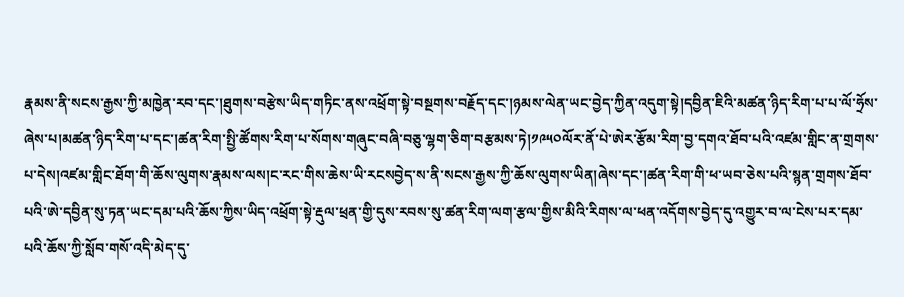རྣམས་ནི་སངས་རྒྱས་ཀྱི་མཁྱེན་རབ་དང་།ཐུགས་བརྩེས་ཡིད་གཏིང་ནས་འཕྲོག་སྟེ་བསྔགས་བརྗོད་དང་།ཉམས་ལེན་ཡང་བྱེད་ཀྱིན་འདུག་སྟེ།དབྱིན་ཇིའི་མཚན་ཉིད་རིག་པ་པ་ལོ་ཧྲོས་ཞེས་པ།མཚན་ཉིད་རིག་པ་དང་།ཚན་རིག་སྤྱི་ཚོགས་རིག་པ་སོགས་གཞུང་བཞི་བཅུ་ལྷག་ཅིག་བརྩམས་ཏེ།༡༩༥༠ལོར་ནོ་པེ་ཨེར་རྩོམ་རིག་བྱ་དགའ་ཐོབ་པའི་འཛམ་གླིང་ན་གྲགས་པ་དེས།འཛམ་གླིང་ཐོག་གི་ཆོས་ལུགས་རྣམས་ལས།ང་རང་གིས་ཆེས་ཡི་རངསབྱེད་ས་ནི་སངས་རྒྱས་ཀྱི་ཆོས་ལུགས་ཡིན།ཞེས་དང་།ཚན་རིག་གི་ཕ་ཡབ་ཅེས་པའི་སྙན་གྲགས་ཐོབ་པའི་ཨེ་དབྱིན་སུ་ཏན་ཡང་དམ་པའི་ཆོས་ཀྱིས་ཡིད་འཕྲོག་སྟེ་རྡུལ་ཕྲན་གྱི་དུས་རབས་སུ་ཚན་རིག་ལག་རྩལ་གྱིས་མིའི་རིགས་ལ་ཕན་འདོགས་བྱེད་དུ་འགྱུར་བ་ལ་ངེས་པར་དམ་པའི་ཆོས་ཀྱི་སློབ་གསོ་འདི་མེད་དུ་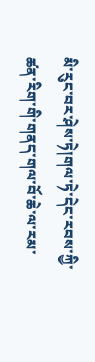མི་རུང་བར་ཤེས་ཏེ།གལ་ཏེ་དེང་རབས་ཀྱི་ཚན་རིག་གི་གནད་གལ་བོ་ཆེ་ལ་རམ་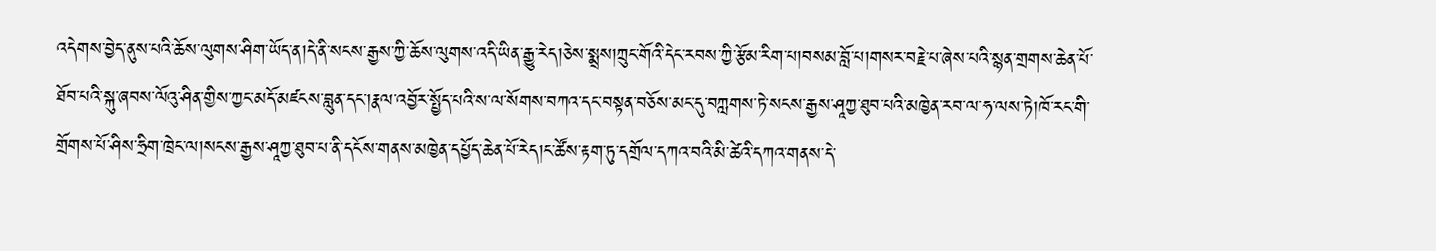འདེགས་བྱེད་ནུས་པའི་ཆོས་ལུགས་ཤིག་ཡོད་ན།དེ་ནི་སངས་རྒྱས་ཀྱི་ཆོས་ལུགས་འདི་ཡིན་རྒྱུ་རེད།ཅེས་སྨྲས།ཀྲུང་གོའི་དེང་རབས་ཀྱི་རྩོམ་རིག་པ།བསམ་བློ་པ།གསར་བརྗེ་པ་ཞེས་པའི་སྙན་གྲགས་ཆེན་པོ་ཐོབ་པའི་སྐུ་ཞབས་ལོའུ་ཤིན་གྱིས་ཀྱང་མདོ་མཛངས་བླུན་དང་།རྣལ་འབྱོར་སྤྱོད་པའི་ས་ལ་སོགས་བཀའ་དང་བསྟན་བཅོས་མང་དུ་བཀླགས་ཏེ་སངས་རྒྱས་ཤཱཀྱ་ཐུབ་པའི་མཁྱེན་རབ་ལ་ཧ་ལས་ཏེ།ཁོ་རང་གི་གྲོགས་པོ་ཤིས་ཧྲིག་ཁྲེང་ལ།སངས་རྒྱས་ཤཱཀྱ་ཐུབ་པ་ནི་དངོས་གནས་མཁྱེན་དཔྱོད་ཆེན་པོ་རེད།ང་ཚོས་རྟག་ཏུ་དགྲོལ་དཀའ་བའི་མི་ཚེའི་དཀའ་གནས་དེ་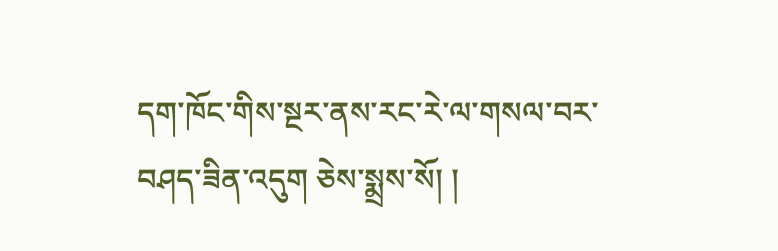དག་ཁོང་གིས་སྔར་ནས་རང་རེ་ལ་གསལ་བར་བཤད་ཟིན་འདུག ཅེས་སྨྲས་སོ། །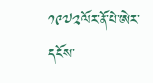༡༩༧༢ལོར་ནོ་པེ་ཨེར་དངོས་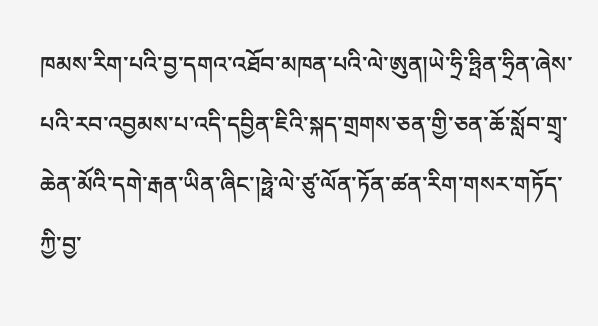ཁམས་རིག་པའི་བྱ་དགའ་འཐོབ་མཁན་པའི་ལེ་ཨུན།ཡེ་ཧྲི་ཧྤིན་ཧྲིན་ཞེས་པའི་རབ་འབྱམས་པ་འདི་དབྱིན་ཇིའི་སྐད་གྲགས་ཅན་གྱི་ཅན་ཆོ་སློབ་གྲྭ་ཆེན་མོའི་དགེ་རྒན་ཡིན་ཞིང་།ཧྥེ་ལེ་ཙུ་ལོན་ཏོན་ཚན་རིག་གསར་གཏོད་ཀྱི་བྱ་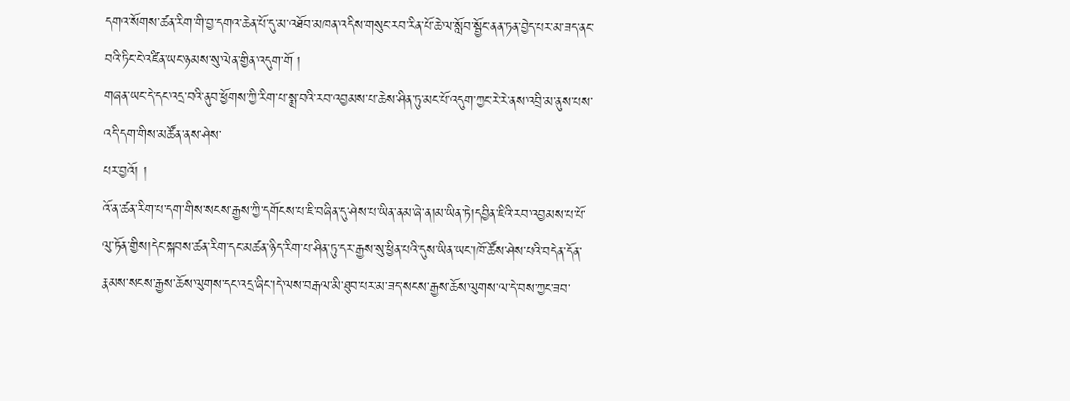དགའ་སོགས་ཚན་རིག་གི་བྱ་དགའ་ཆེན་པོ་དུ་མ་འཐོབ་མཁན་འདིས་གསུང་རབ་རིན་པོ་ཆེ་ལ་སློབ་སྦྱོང་ནན་ཏན་བྱེད་པར་མ་ཟད་ནང་བའི་ཏིང་ངེ་འཛིན་ཡང་ཉམས་སུ་ལེན་གྱིན་འདུག་གོ །
གཞན་ཡང་དེ་དང་འདྲ་བའི་ནུབ་ཕྱོགས་ཀྱི་རིག་པ་སྨྲ་བའི་རབ་འབྱམས་པ་ཆེས་ཤིན་ཏུ་མང་པོ་འདུག་ཀྱང་རེ་རེ་ནས་འབྲི་མ་ནུས་པས་འདི་དག་གིས་མཚོན་ནས་ཤེས་
པར་བྱའོ། །
འོ་ན་ཚན་རིག་པ་དག་གིས་སངས་རྒྱས་ཀྱི་དགོངས་པ་ཇི་བཞིན་དུ་ཤེས་པ་ཡིན་ནམ་ཞེ་ན།མ་ཡིན་ཏེ།དབྱིན་ཇིའི་རབ་འབྱམས་པ་པོ་ལུ་ཏོན་གྱིས།དེང་སྐབས་ཚན་རིག་དང་མཚན་ཉིད་རིག་པ་ཤིན་ཏུ་དར་རྒྱས་སུ་ཕྱིན་པའི་དུས་ཡིན་ཡང་།ཁོ་ཚོས་ཤེས་པའི་བདེན་དོན་རྣམས་སངས་རྒྱས་ཆོས་ལུགས་དང་འདྲ་ཞིང་།དེ་ལས་བརྒལ་མི་ཐུབ་པར་མ་ཟད་སངས་རྒྱས་ཆོས་ལུགས་ལ་དེ་བས་ཀྱང་ཟབ་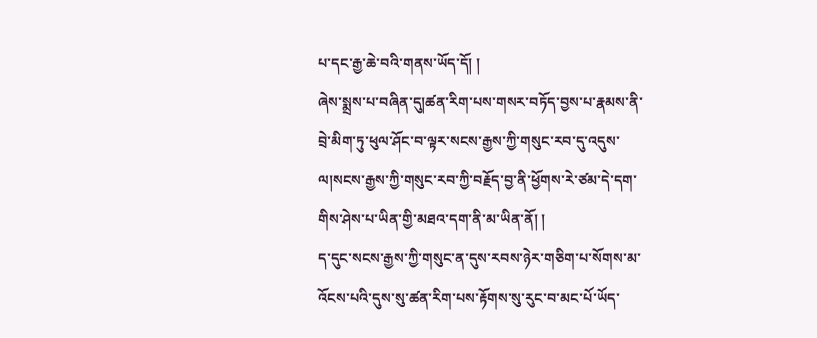པ་དང་རྒྱ་ཆེ་བའི་གནས་ཡོད་དོ། །
ཞེས་སྨྲས་པ་བཞིན་དུ།ཚན་རིག་པས་གསར་བཏོད་བྱས་པ་རྣམས་ནི་བྲེ་མིག་ཏུ་ཕུལ་ཤོང་བ་ལྟར་སངས་རྒྱས་ཀྱི་གསུང་རབ་དུ་འདུས་ལ།སངས་རྒྱས་ཀྱི་གསུང་རབ་ཀྱི་བརྗོད་བྱ་ནི་ཕྱོགས་རེ་ཙམ་དེ་དག་གིས་ཤེས་པ་ཡིན་གྱི་མཐའ་དག་ནི་མ་ཡིན་ནོ། །
ད་དུང་སངས་རྒྱས་ཀྱི་གསུང་ན་དུས་རབས་ཉེར་གཅིག་པ་སོགས་མ་འོངས་པའི་དུས་སུ་ཚན་རིག་པས་རྟོགས་སུ་རུང་བ་མང་པོ་ཡོད་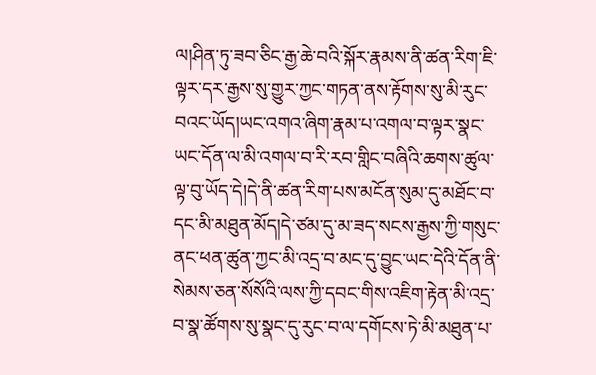ལ།ཤིན་ཏུ་ཟབ་ཅིང་རྒྱ་ཆེ་བའི་སྐོར་རྣམས་ནི་ཚན་རིག་ཇི་ལྟར་དར་རྒྱས་སུ་གྱུར་ཀྱང་གཏན་ནས་རྟོགས་སུ་མི་རུང་བའང་ཡོད།ཡང་འགའ་ཞིག་རྣམ་པ་འགལ་བ་ལྟར་སྣང་ཡང་དོན་ལ་མི་འགལ་བ་རི་རབ་གླིང་བཞིའི་ཆགས་ཚུལ་ལྟ་བུ་ཡོད་དེ།དེ་ནི་ཚན་རིག་པས་མངོན་སུམ་དུ་མཐོང་བ་དང་མི་མཐུན་མོད།དེ་ཙམ་དུ་མ་ཟད་སངས་རྒྱས་ཀྱི་གསུང་ནང་ཕན་ཚུན་ཀྱང་མི་འདྲ་བ་མང་དུ་བྱུང་ཡང་དེའི་དོན་ནི་སེམས་ཅན་སོསོའི་ལས་ཀྱི་དབང་གིས་འཇིག་རྟེན་མི་འདྲ་བ་སྣ་ཚོགས་སུ་སྣང་དུ་རུང་བ་ལ་དགོངས་ཏེ་མི་མཐུན་པ་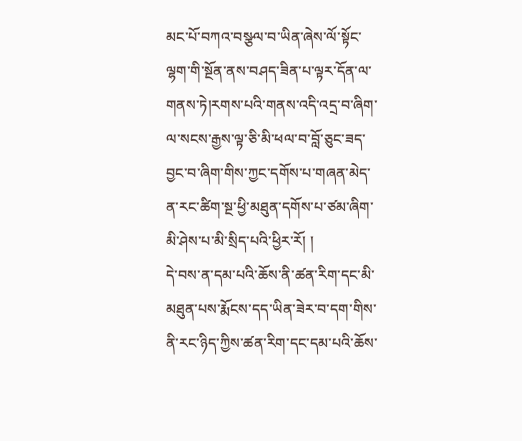མང་པོ་བཀའ་བསྩལ་བ་ཡིན་ཞེས་ལོ་སྟོང་ལྷག་གི་སྔོན་ནས་བཤད་ཟིན་པ་ལྟར་དོན་ལ་གནས་ཏེ།རགས་པའི་གནས་འདི་འདྲ་བ་ཞིག་ལ་སངས་རྒྱས་ལྟ་ཅི་མི་ཕལ་བ་བློ་ཅུང་ཟད་བྱང་བ་ཞིག་གིས་ཀྱང་དགོས་པ་གཞན་མེད་ན་རང་ཚིག་སྔ་ཕྱི་མཐུན་དགོས་པ་ཙམ་ཞིག་མི་ཤེས་པ་མི་སྲིད་པའི་ཕྱིར་རོ། །
དེ་བས་ན་དམ་པའི་ཆོས་ནི་ཚན་རིག་དང་མི་མཐུན་པས་རྨོངས་དད་ཡིན་ཟེར་བ་དག་གིས་ནི་རང་ཉིད་ཀྱིས་ཚན་རིག་དང་དམ་པའི་ཆོས་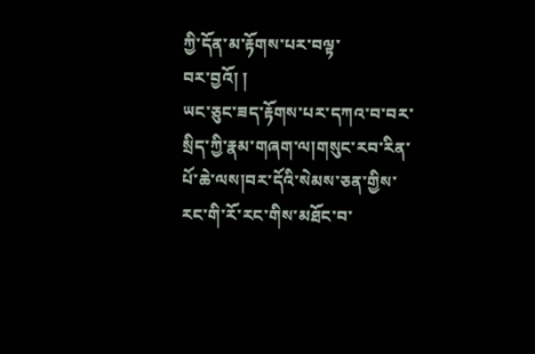ཀྱི་དོན་མ་རྟོགས་པར་བལྟ་
བར་བྱའོ། །
ཡང་ཅུང་ཟད་རྟོགས་པར་དཀའ་བ་བར་སྲིད་ཀྱི་རྣམ་གཞག་ལ།གསུང་རབ་རིན་པོ་ཆེ་ལས།བར་དོའི་སེམས་ཅན་གྱིས་རང་གི་རོ་རང་གིས་མཐོང་བ་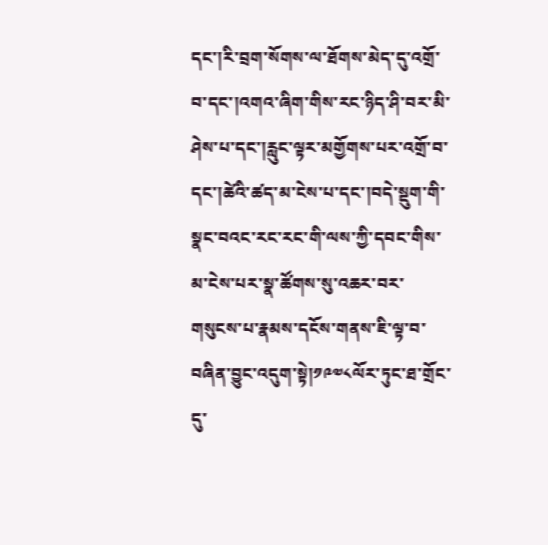དང་།རི་བྲག་སོགས་ལ་ཐོགས་མེད་དུ་འགྲོ་བ་དང་།འགའ་ཞིག་གིས་རང་ཉིད་ཤི་བར་མི་ཤེས་པ་དང་།རླུང་ལྟར་མགྱོགས་པར་འགྲོ་བ་དང་།ཚེའི་ཚད་མ་ངེས་པ་དང་།བདེ་སྡུག་གི་སྣང་བའང་རང་རང་གི་ལས་ཀྱི་དབང་གིས་མ་ངེས་པར་སྣ་ཚོགས་སུ་འཆར་བར་གསུངས་པ་རྣམས་དངོས་གནས་ཇི་ལྟ་བ་བཞིན་བྱུང་འདུག་སྟེ།༡༩༧༨ལོར་ཏུང་ཐ་གྲོང་དུ་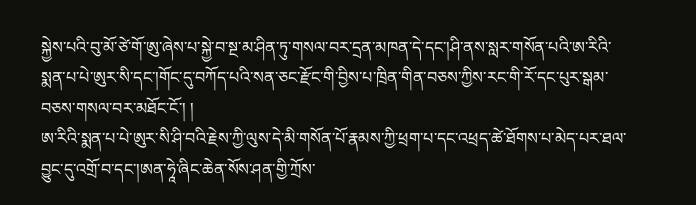སྐྱེས་པའི་བུ་མོ་ཙེ་གོ་ཨུ་ཞེས་པ་སྐྱེ་བ་སྔ་མ་ཤིན་ཏུ་གསལ་བར་དྲན་མཁན་དེ་དང་།ཤི་ནས་སླར་གསོན་པའི་ཨ་རིའི་སྨན་པ་པེ་ཨུར་སི་དང་།གོང་དུ་བཀོད་པའི་སན་ཅང་རྫོང་གི་བྱིས་པ་ཁྲིན་གིན་བཅས་ཀྱིས་རང་གི་རོ་དང་པུར་སྒམ་བཅས་གསལ་བར་མཐོང་ངོ་། །
ཨ་རིའི་སྨན་པ་པེ་ཨུར་སི་ཤི་བའི་རྗེས་ཀྱི་ལུས་དེ་མི་གསོན་པོ་རྣམས་ཀྱི་ཕྲག་པ་དང་འཕྲད་ཚེ་ཐོགས་པ་མེད་པར་ཐལ་བྱུང་དུ་འགྲོ་བ་དང་།ཨན་ཧཱེ་ཞིང་ཆེན་སོས་ཤན་གྱི་ཀྲོས་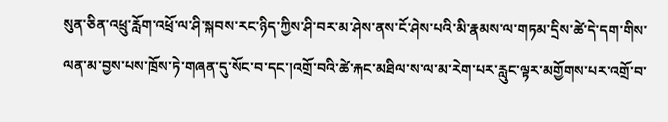སུན་ཅིན་འཕྲུ་རློག་འཕྲོ་ལ་ཤི་སྐབས་རང་ཉིད་ཀྱིས་ཤི་བར་མ་ཤེས་ནས་ངོ་ཤེས་པའི་མི་རྣམས་ལ་གཏམ་དྲིས་ཚེ་དེ་དག་གིས་ལན་མ་བྱས་པས་ཁྲོས་ཏེ་གཞན་དུ་སོང་བ་དང་།འགྲོ་བའི་ཚེ་རྐང་མཐིལ་ས་ལ་མ་རེག་པར་རླུང་ལྟར་མགྱོགས་པར་འགྲོ་བ་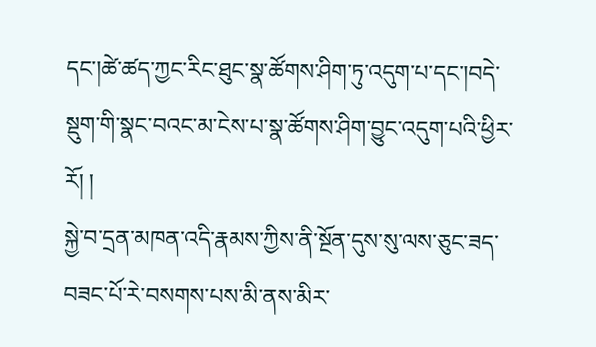དང་།ཚེ་ཚད་ཀྱང་རིང་ཐུང་སྣ་ཚོགས་ཤིག་ཏུ་འདུག་པ་དང་།བདེ་སྡུག་གི་སྣང་བའང་མ་ངེས་པ་སྣ་ཚོགས་ཤིག་བྱུང་འདུག་པའི་ཕྱིར་རོ། །
སྐྱེ་བ་དྲན་མཁན་འདི་རྣམས་ཀྱིས་ནི་སྔོན་དུས་སུ་ལས་ཅུང་ཟད་བཟང་པོ་རེ་བསགས་པས་མི་ནས་མིར་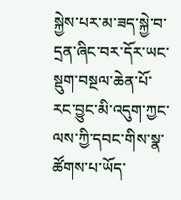སྐྱེས་པར་མ་ཟད་སྐྱེ་བ་དྲན་ཞིང་བར་དོར་ཡང་སྡུག་བསྔལ་ཆེན་པོ་རང་བྱུང་མི་འདུག་ཀྱང་ལས་ཀྱི་དབང་གིས་སྣ་ཚོགས་པ་ཡོད་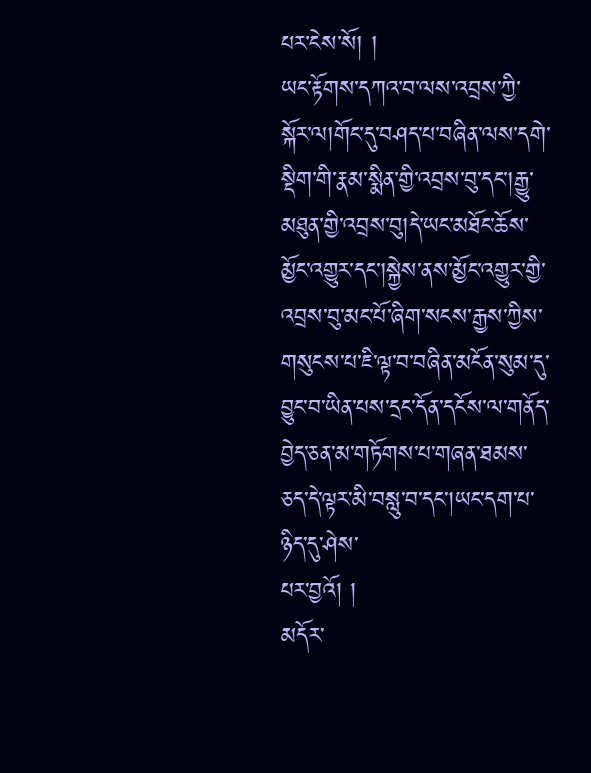པར་ངེས་སོ། །
ཡང་རྟོགས་དཀའ་བ་ལས་འབྲས་ཀྱི་སྐོར་ལ།གོང་དུ་བཤད་པ་བཞིན་ལས་དགེ་སྡིག་གི་རྣམ་སྨིན་གྱི་འབྲས་བུ་དང་།རྒྱུ་མཐུན་གྱི་འབྲས་བུ།དེ་ཡང་མཐོང་ཆོས་མྱོང་འགྱུར་དང་།སྐྱེས་ནས་མྱོང་འགྱུར་གྱི་འབྲས་བུ་མང་པོ་ཞིག་སངས་རྒྱས་ཀྱིས་གསུངས་པ་ཇི་ལྟ་བ་བཞིན་མངོན་སུམ་དུ་བྱུང་བ་ཡིན་པས་དྲང་དོན་དངོས་ལ་གནོད་བྱེད་ཅན་མ་གཏོགས་པ་གཞན་ཐམས་ཅད་དེ་ལྟར་མི་བསླུ་བ་དང་།ཡང་དག་པ་ཉིད་དུ་ཤེས་
པར་བྱའོ། །
མདོར་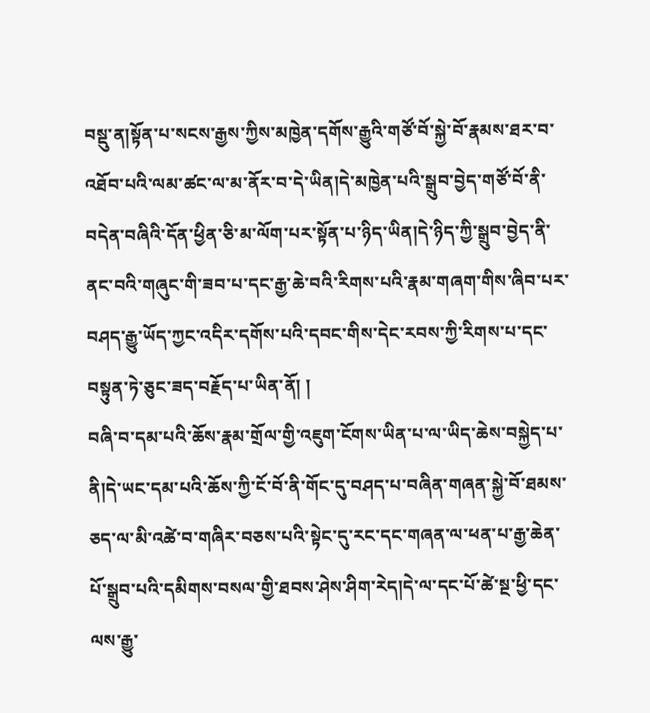བསྡུ་ན།སྟོན་པ་སངས་རྒྱས་ཀྱིས་མཁྱེན་དགོས་རྒྱུའི་གཙོ་བོ་སྐྱེ་བོ་རྣམས་ཐར་བ་འཐོབ་པའི་ལམ་ཚང་ལ་མ་ནོར་བ་དེ་ཡིན།དེ་མཁྱེན་པའི་སྒྲུབ་བྱེད་གཙོ་བོ་ནི་བདེན་བཞིའི་དོན་ཕྱིན་ཅི་མ་ལོག་པར་སྟོན་པ་ཉིད་ཡིན།དེ་ཉིད་ཀྱི་སྒྲུབ་བྱེད་ནི་ནང་བའི་གཞུང་གི་ཟབ་པ་དང་རྒྱ་ཆེ་བའི་རིགས་པའི་རྣམ་གཞག་གིས་ཞིབ་པར་བཤད་རྒྱུ་ཡོད་ཀྱང་འདིར་དགོས་པའི་དབང་གིས་དེང་རབས་ཀྱི་རིགས་པ་དང་བསྟུན་ཏེ་ཅུང་ཟད་བརྗོད་པ་ཡིན་ནོ། །
བཞི་བ་དམ་པའི་ཆོས་རྣམ་གྲོལ་གྱི་འཇུག་ངོགས་ཡིན་པ་ལ་ཡིད་ཆེས་བསྐྱེད་པ་ནི།དེ་ཡང་དམ་པའི་ཆོས་ཀྱི་ངོ་བོ་ནི་གོང་དུ་བཤད་པ་བཞིན་གཞན་སྐྱེ་བོ་ཐམས་ཅད་ལ་མི་འཚེ་བ་གཞིར་བཅས་པའི་སྟེང་དུ་རང་དང་གཞན་ལ་ཕན་པ་རྒྱ་ཆེན་པོ་སྒྲུབ་པའི་དམིགས་བསལ་གྱི་ཐབས་ཤེས་ཤིག་རེད།དེ་ལ་དང་པོ་ཚེ་སྔ་ཕྱི་དང་ལས་རྒྱུ་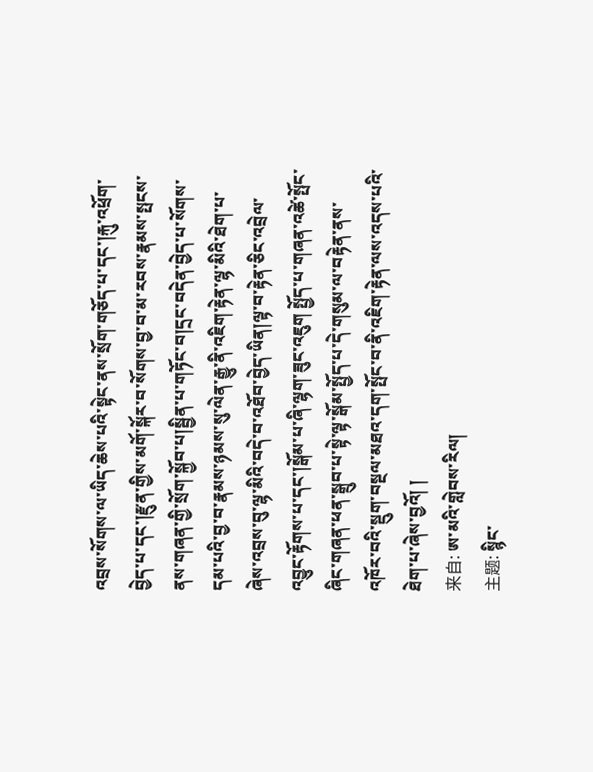འབྲས་སོགས་ལ་ཡིད་ཆེས་པའི་སྟེང་ནས་སྲོག་གཅོད་པ་དང་།རྐུ་འཕྲོག་བྱེད་པ་དང་།རྫུན་གྱིས་མགོ་སྐོར་བ་སོགས་བྱ་བ་མ་རབས་རྣམས་སྤངས་ནས་གཞན་གྱི་སྲོག་སྐྱོབ་པ།སྦྱིན་པ་གཏོང་བ།དྲང་བདེན་བྱེད་པ་སོགས་དམ་པའི་བྱ་བ་རྣམས་ཉམས་སུ་ལེན་རྒྱུ་ནི་འཇིག་རྟེན་ལྷ་མིའི་ཐེག་པ་ཞེས་འབྲས་བུ་ལྷ་མིའི་བདེ་བ་འཐོབ་བྱེད་ཡིན།ལྟ་བ་རྟེན་ཅིང་འབྲེལ་འབྱུང་རྟོགས་པ་དང་།སྒོམ་པ་ཞི་ལྷག་ཟུང་འཇུག སྤྱོད་པ་གཞན་འཚེ་སྤོང་ཞིང་གཞན་ཕན་སྒྲུབ་པ་སྟེ་ལྟ་སྒོམ་སྤྱོད་པ་དེ་གསུམ་ལ་བརྟེན་ནས་འཁོར་བའི་སྡུག་བསྔལ་མཐའ་དག་སྤོང་བ་ནི་འཇིག་རྟེན་ལས་འདས་པའི་ཐེག་པ་ཞེས་བྱའོ། །
来自: ཨ་མའི་གླེབས་རིལ།
主题: སྙིང་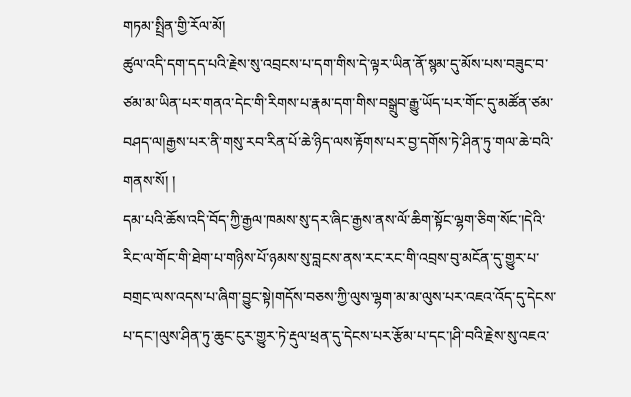གཏམ་སྤྲིན་གྱི་རོལ་མོ།
ཚུལ་འདི་དག་དད་པའི་རྗེས་སུ་འབྲངས་པ་དག་གིས་དེ་ལྟར་ཡིན་ནོ་སྙམ་དུ་མོས་པས་བཟུང་བ་ཙམ་མ་ཡིན་པར་གནའ་དེང་གི་རིགས་པ་རྣམ་དག་གིས་བསྒྲུབ་རྒྱུ་ཡོད་པར་གོང་དུ་མཚོན་ཙམ་བཤད་ལ།རྒྱས་པར་ནི་གསུ་རབ་རིན་པོ་ཆེ་ཉིད་ལས་རྟོགས་པར་བྱ་དགོས་ཏེ་ཤིན་ཏུ་གལ་ཆེ་བའི་གནས་སོ། །
དམ་པའི་ཆོས་འདི་བོད་ཀྱི་རྒྱལ་ཁམས་སུ་དར་ཞིང་རྒྱས་ནས་ལོ་ཆིག་སྟོང་ལྷག་ཅིག་སོང་།དེའི་རིང་ལ་གོང་གི་ཐེག་པ་གཉིས་པོ་ཉམས་སུ་བླངས་ནས་རང་རང་གི་འབྲས་བུ་མངོན་དུ་གྱུར་པ་བགྲང་ལས་འདས་པ་ཞིག་བྱུང་སྟེ།གདོས་བཅས་ཀྱི་ལུས་ལྷག་མ་མ་ལུས་པར་འཇའ་འོད་དུ་དེངས་པ་དང་།ལུས་ཤིན་ཏུ་ཆུང་ངུར་གྱུར་ཏེ་རྡུལ་ཕྲན་དུ་དེངས་པར་རྩོམ་པ་དང་།ཤི་བའི་རྗེས་སུ་འཇའ་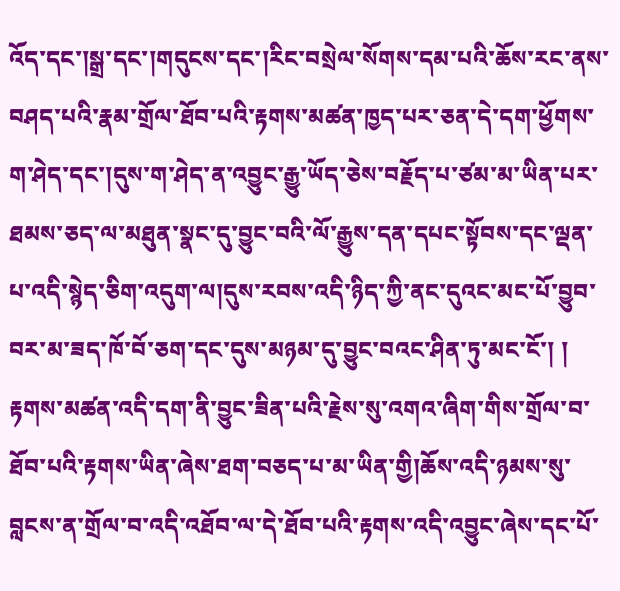འོད་དང་།སྒྲ་དང་།གདུངས་དང་།རིང་བསྲེལ་སོགས་དམ་པའི་ཆོས་རང་ནས་བཤད་པའི་རྣམ་གྲོལ་ཐོབ་པའི་རྟགས་མཚན་ཁྱད་པར་ཅན་དེ་དག་ཕྱོགས་ག་ཤེད་དང་།དུས་ག་ཤེད་ན་འབྱུང་རྒྱུ་ཡོད་ཅེས་བརྗོད་པ་ཙམ་མ་ཡིན་པར་ཐམས་ཅད་ལ་མཐུན་སྣང་དུ་བྱུང་བའི་ལོ་རྒྱུས་དན་དཔང་སྟོབས་དང་ལྡན་པ་འདི་སྙེད་ཅིག་འདུག་ལ།དུས་རབས་འདི་ཉིད་ཀྱི་ནང་དུའང་མང་པོ་བྱུབ་བར་མ་ཟད་ཁོ་བོ་ཅག་དང་དུས་མཉམ་དུ་བྱུང་བའང་ཤིན་ཏུ་མང་ངོ་། །
རྟགས་མཚན་འདི་དག་ནི་བྱུང་ཟིན་པའི་རྗེས་སུ་འགའ་ཞིག་གིས་གྲོལ་བ་ཐོབ་པའི་རྟགས་ཡིན་ཞེས་ཐག་བཅད་པ་མ་ཡིན་གྱི།ཆོས་འདི་ཉམས་སུ་བླངས་ན་གྲོལ་བ་འདི་འཐོབ་ལ་དེ་ཐོབ་པའི་རྟགས་འདི་འབྱུང་ཞེས་དང་པོ་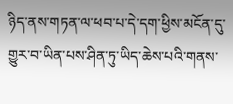ཉིད་ནས་གཏན་ལ་ཕབ་པ་དེ་དག་ཕྱིས་མངོན་དུ་གྱུར་བ་ཡིན་པས་ཤིན་ཏུ་ཡིད་ཆེས་པའི་གནས་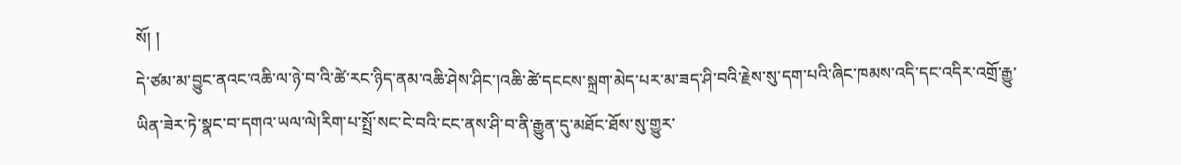སོ། །
དེ་ཙམ་མ་བྱུང་ནའང་འཆི་ལ་ཉེ་བ་འི་ཚེ་རང་ཉིད་ནམ་འཆི་ཤེས་ཤིང་།འཆི་ཚེ་དངངས་སྐྲག་མེད་པར་མ་ཟད་ཤི་བའི་རྗེས་སུ་དག་པའི་ཞིང་ཁམས་འདི་དང་འདིར་འགྲོ་རྒྱུ་ཡིན་ཟེར་ཏེ་སྣང་བ་དགའ་ཡལ་ལེ།རིག་པ་སྤྲོ་སང་ངེ་བའི་ངང་ནས་ཤི་བ་ནི་རྒྱུན་དུ་མཐོང་ཐོས་སུ་གྱུར་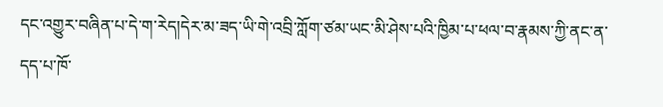དང་འགྱུར་བཞིན་པ་དེ་ག་རེད།དེར་མ་ཟད་ཡི་གེ་འབྲི་ཀློག་ཙམ་ཡང་མི་ཤེས་པའི་ཁྱིམ་པ་ཕལ་བ་རྣམས་ཀྱི་ནང་ན་དད་པ་ཁོ་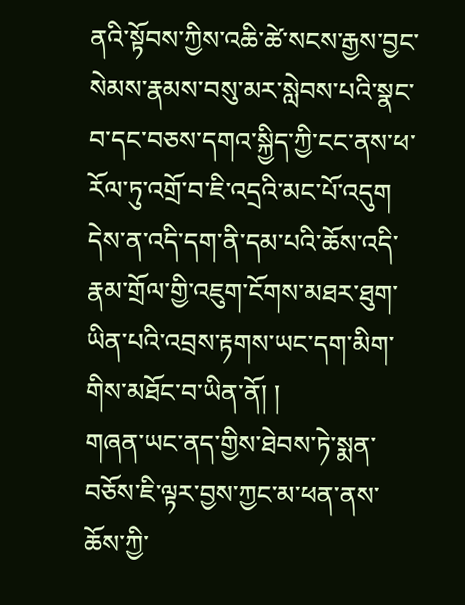ནའི་སྟོབས་ཀྱིས་འཆི་ཚེ་སངས་རྒྱས་བྱང་སེམས་རྣམས་བསུ་མར་སླེབས་པའི་སྣང་བ་དང་བཅས་དགའ་སྐྱིད་ཀྱི་ངང་ནས་ཕ་རོལ་ཏུ་འགྲོ་བ་ཇི་འདྲའི་མང་པོ་འདུག དེས་ན་འདི་དག་ནི་དམ་པའི་ཆོས་འདི་རྣམ་གྲོལ་གྱི་འཇུག་ངོགས་མཐར་ཐུག་ཡིན་པའི་འབྲས་རྟགས་ཡང་དག་མིག་གིས་མཐོང་བ་ཡིན་ནོ། །
གཞན་ཡང་ནད་གྱིས་ཐེབས་ཏེ་སྨན་བཅོས་ཇི་ལྟར་བྱས་ཀྱང་མ་ཕན་ནས་ཆོས་ཀྱི་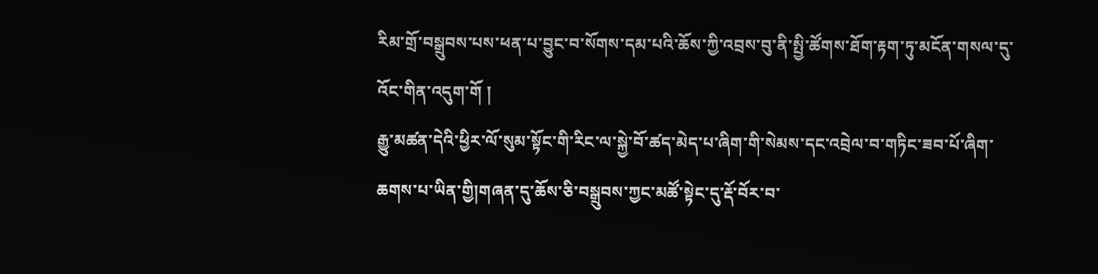རིམ་གྲོ་བསྒྲུབས་པས་ཕན་པ་བྱུང་བ་སོགས་དམ་པའི་ཆོས་ཀྱི་འབྲས་བུ་ནི་སྤྱི་ཚོགས་ཐོག་རྟག་ཏུ་མངོན་གསལ་དུ་འོང་གིན་འདུག་གོ །
རྒྱུ་མཚན་དེའི་ཕྱིར་ལོ་སུམ་སྟོང་གི་རིང་ལ་སྐྱེ་བོ་ཚད་མེད་པ་ཞིག་གི་སེམས་དང་འབྲེལ་བ་གཏིང་ཟབ་པོ་ཞིག་ཆགས་པ་ཡིན་གྱི།གཞན་དུ་ཆོས་ཅི་བསྒྲུབས་ཀྱང་མཚོ་སྟེང་དུ་རྡོ་བོར་བ་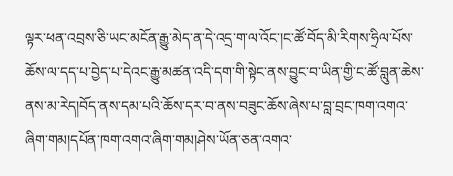ལྟར་ཕན་འབྲས་ཅི་ཡང་མངོན་རྒྱུ་མེད་ན་དེ་འདྲ་ག་ལ་འོང་།ང་ཚོ་བོད་མི་རིགས་ཧྲིལ་པོས་ཆོས་ལ་དད་པ་བྱེད་པ་དེའང་རྒྱུ་མཚན་འདི་དག་གི་སྟེང་ནས་བྱུང་བ་ཡིན་གྱི་ང་ཚོ་བླུན་ཆེས་ནས་མ་རེད།བོད་ནས་དམ་པའི་ཆོས་དར་བ་ནས་བཟུང་ཆོས་ཞེས་པ་བླ་བྲང་ཁག་འགའ་ཞིག་གམ།དཔོན་ཁག་འགའ་ཞིག་གམ།ཤེས་ཡོན་ཅན་འགའ་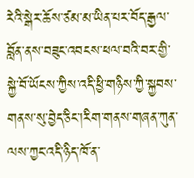རེའི་སྒེར་ཆོས་ཙམ་མ་ཡིན་པར་བོད་རྒྱལ་བློན་ནས་བཟུང་འབངས་ཕལ་བའི་བར་གྱི་སྐྱེ་བོ་ཡོངས་ཀྱིས་འདི་ཕྱི་གཉིས་ཀྱི་སྐྱབས་གནས་སུ་བྱེད་ཅིང་།རིག་གནས་གཞན་ཀུན་ལས་ཀྱང་འདི་ཉིད་ཁོ་ན་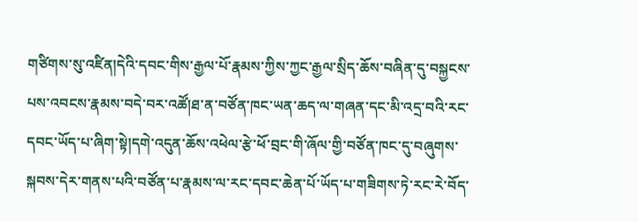གཙིགས་སུ་འཛིན།དེའི་དབང་གིས་རྒྱལ་པོ་རྣམས་ཀྱིས་ཀྱང་རྒྱལ་སྲིད་ཆོས་བཞིན་དུ་བསྐྱངས་པས་འབངས་རྣམས་བདེ་བར་འཚོ།ཐ་ན་བཙོན་ཁང་ཡན་ཆད་ལ་གཞན་དང་མི་འདྲ་བའི་རང་དབང་ཡོད་པ་ཞིག་སྟེ།དགེ་འདུན་ཆོས་འཕེལ་རྩེ་ཕོ་བྲང་གི་ཞོལ་གྱི་བཙོན་ཁང་དུ་བཞུགས་སྐབས་དེར་གནས་པའི་བཙོན་པ་རྣམས་ལ་རང་དབང་ཆེན་པོ་ཡོད་པ་གཟིགས་ཏེ་རང་རེ་བོད་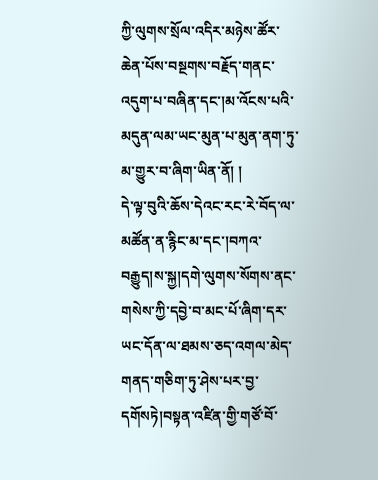ཀྱི་ལུགས་སྲོལ་འདིར་མཉེས་ཚོར་ཆེན་པོས་བསྔགས་བརྗོད་གནང་འདུག་པ་བཞིན་དང་།མ་འོངས་པའི་མདུན་ལམ་ཡང་མུན་པ་མུན་ནག་ཏུ་མ་གྱུར་བ་ཞིག་ཡིན་ནོ། །
དེ་ལྟ་བུའི་ཆོས་དེའང་རང་རེ་བོད་ལ་མཚོན་ན་རྙིང་མ་དང་།བཀའ་བརྒྱུད།ས་སྐྱ།དགེ་ལུགས་སོགས་ནང་གསེས་ཀྱི་དབྱེ་བ་མང་པོ་ཞིག་དར་ཡང་དོན་ལ་ཐམས་ཅད་འགལ་མེད་གནད་གཅིག་ཏུ་ཤེས་པར་བྱ་དགོསཏེ།བསྟན་འཛིན་གྱི་གཙོ་བོ་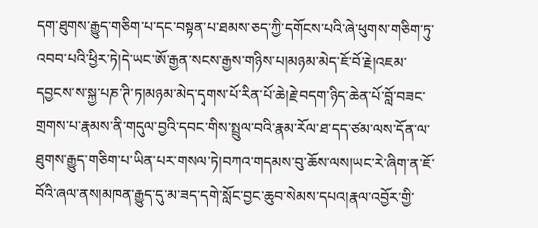དག་ཐུགས་རྒྱུད་གཅིག་པ་དང་བསྟན་པ་ཐམས་ཅད་ཀྱི་དགོངས་པའི་ཞེ་ཕུགས་གཅིག་ཏུ་འབབ་པའི་ཕྱིར་ཏེ།དེ་ཡང་ཨོ་རྒྱན་སངས་རྒྱས་གཉིས་པ།མཉམ་མེད་ཇོ་བོ་རྗེ།འཇམ་དབྱངས་ས་སྐྱ་པཎ་ཊི་ཏ།མཉམ་མེད་དྭགས་པོ་རིན་པོ་ཆེ།རྗེ་བདག་ཉིད་ཆེན་པོ་བློ་བཟང་གྲགས་པ་རྣམས་ནི་གདུལ་བྱའི་དབང་གིས་སྤྲུལ་བའི་རྣམ་རོལ་ཐ་དད་ཙམ་ལས་དོན་ལ་ཐུགས་རྒྱུད་གཅིག་པ་ཡིན་པར་གསལ་ཏེ།བཀའ་གདམས་བུ་ཆོས་ལས།ཡང་རེ་ཞིག་ན་ཇོ་བོའི་ཞལ་ནས།མཁན་རྒྱུད་དུ་མ་ཟད་དགེ་སློང་བྱང་ཆུབ་སེམས་དཔའ།རྣལ་འབྱོར་གྱི་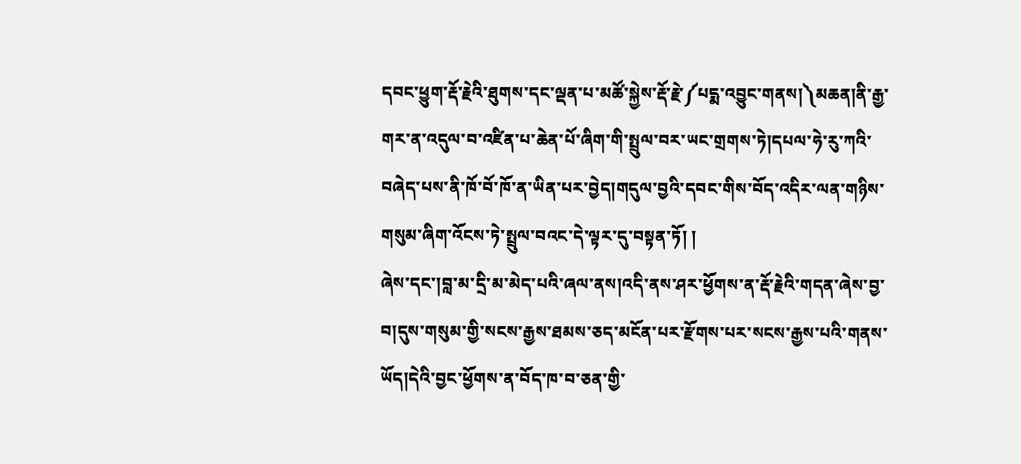དབང་ཕྱུག་རྡོ་རྗེའི་ཐུགས་དང་ལྡན་པ་མཚོ་སྐྱེས་རྡོ་རྗེ་༼པདྨ་འབྱུང་གནས།༽མཆན།ནི་རྒྱ་གར་ན་འདུལ་བ་འཛིན་པ་ཆེན་པོ་ཞིག་གི་སྤྲུལ་བར་ཡང་གྲགས་ཏེ།དཔལ་ཧེ་རུ་ཀའི་བཞེད་པས་ནི་ཁོ་བོ་ཁོ་ན་ཡིན་པར་བྱེད།གདུལ་བྱའི་དབང་གིས་བོད་འདིར་ལན་གཉིས་གསུམ་ཞིག་འོངས་ཏེ་སྤྲུལ་བའང་དེ་ལྟར་དུ་བསྟན་ཏོ། །
ཞེས་དང་།བླ་མ་དྲི་མ་མེད་པའི་ཞལ་ནས།འདི་ནས་ཤར་ཕྱོགས་ན་རྡོ་རྗེའི་གདན་ཞེས་བྱ་བ།དུས་གསུམ་གྱི་སངས་རྒྱས་ཐམས་ཅད་མངོན་པར་རྫོགས་པར་སངས་རྒྱས་པའི་གནས་ཡོད།དེའི་བྱང་ཕྱོགས་ན་བོད་ཁ་བ་ཅན་གྱི་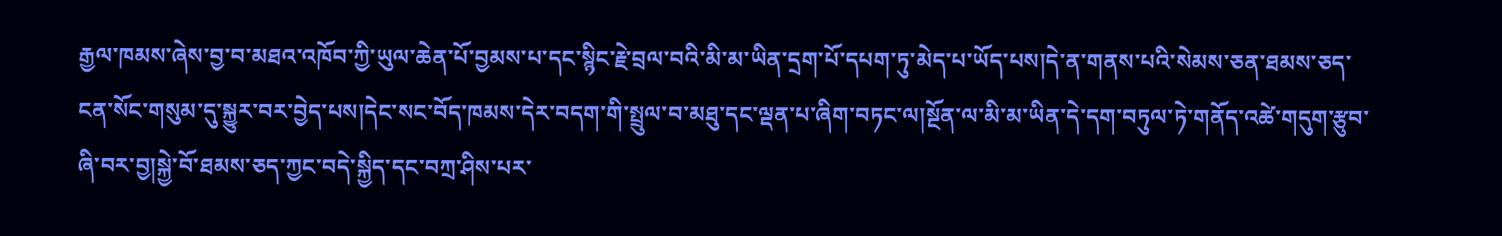རྒྱལ་ཁམས་ཞེས་བྱ་བ་མཐའ་འཁོབ་ཀྱི་ཡུལ་ཆེན་པོ་བྱམས་པ་དང་སྙིང་རྗེ་བྲལ་བའི་མི་མ་ཡིན་དྲག་པོ་དཔག་ཏུ་མེད་པ་ཡོད་པས།དེ་ན་གནས་པའི་སེམས་ཅན་ཐམས་ཅད་ངན་སོང་གསུམ་དུ་སྐྱུར་བར་བྱེད་པས།དེང་སང་བོད་ཁམས་དེར་བདག་གི་སྤྲུལ་བ་མཐུ་དང་ལྡན་པ་ཞིག་བཏང་ལ།སྔོན་ལ་མི་མ་ཡིན་དེ་དག་བཏུལ་ཏེ་གནོད་འཚེ་གདུག་རྩུབ་ཞི་བར་བྱ།སྐྱེ་བོ་ཐམས་ཅད་ཀྱང་བདེ་སྐྱིད་དང་བཀྲ་ཤིས་པར་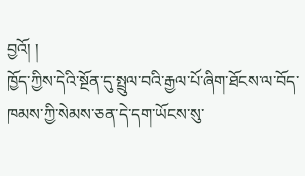བྱའོ། །
ཁྱོད་ཀྱིས་དེའི་སྔོན་དུ་སྤྲུལ་བའི་རྒྱལ་པོ་ཞིག་ཐོངས་ལ་བོད་ཁམས་ཀྱི་སེམས་ཅན་དེ་དག་ཡོངས་སུ་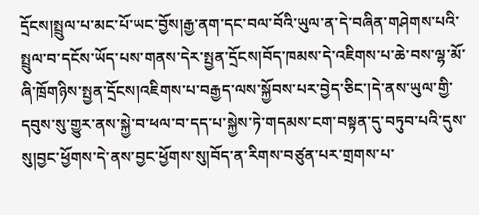དྲོངས།སྤྲུལ་པ་མང་པོ་ཡང་བྱོས།རྒྱ་ནག་དང་བལ་བོའི་ཡུལ་ན་དེ་བཞིན་གཤེགས་པའི་སྤྲུལ་བ་དངོས་ཡོད་པས་གནས་དེར་སྤྱན་དྲོངས།བོད་ཁམས་དེ་འཇིགས་པ་ཆེ་བས་ལྷ་མོ་ཞི་ཁྲོགཉིས་སྤྱན་དྲོངས།འཇིགས་པ་བརྒྱད་ལས་སྐྱོབས་པར་བྱེད་ཅིང་།དེ་ནས་ཡུལ་གྱི་དབུས་སུ་གྱུར་ནས་སྐྱེ་བ་ཕལ་བ་དད་པ་སྐྱེས་ཏེ་གདམས་ངག་བསྟན་དུ་བཏུབ་པའི་དུས་སུ།བྱང་ཕྱོགས་དེ་ནས་བྱང་ཕྱོགས་སུ།བོད་ན་རིགས་བཙུན་པར་གྲགས་པ་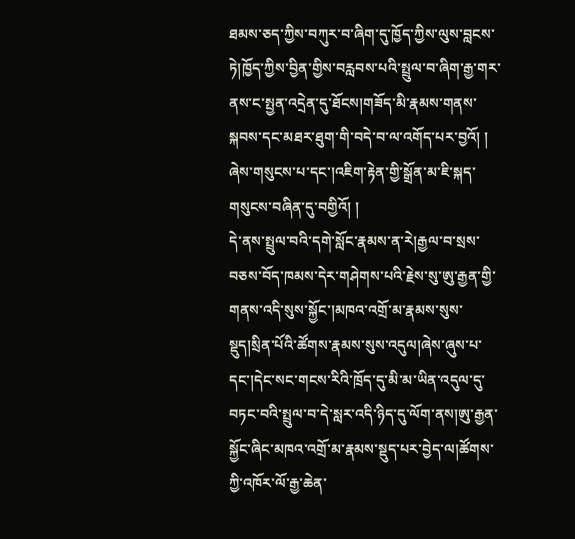ཐམས་ཅད་ཀྱིས་བཀུར་བ་ཞིག་དུ་ཁྱོད་ཀྱིས་ལུས་བླངས་ཏེ།ཁྱོད་ཀྱིས་བྱིན་གྱིས་བརླབས་པའི་སྤྲུལ་བ་ཞིག་རྒྱ་གར་ནས་ང་སྤྱན་འདྲེན་དུ་ཐོངས།གཟོད་མི་རྣམས་གནས་སྐབས་དང་མཐར་ཐུག་གི་བདེ་བ་ལ་འགོད་པར་བྱའོ། །
ཞེས་གསུངས་པ་དང་།འཇིག་རྟེན་གྱི་སྒྲོན་མ་ཇི་སྐད་གསུངས་བཞིན་དུ་བགྱིའོ། །
དེ་ནས་སྤྲུལ་བའི་དགེ་སློང་རྣམས་ན་རེ།རྒྱལ་བ་སྲས་བཅས་བོད་ཁམས་དེར་གཤེགས་པའི་རྗེས་སུ་ཨུ་རྒྱན་གྱི་གནས་འདི་སུས་སྐྱོང་།མཁའ་འགྲོ་མ་རྣམས་སུས་སྡུད།སྲིན་པོའི་ཚོགས་རྣམས་སུས་འདུལ།ཞེས་ཞུས་པ་དང་།དེང་སང་གངས་རིའི་ཁྲོད་དུ་མི་མ་ཡིན་འདུལ་དུ་བཏང་བའི་སྤྲུལ་བ་དེ་སླར་འདི་ཉིད་དུ་ལོག་ནས།ཨུ་རྒྱན་སྐྱོང་ཞིང་མཁའ་འགྲོ་མ་རྣམས་སྡུད་པར་བྱེད་ལ།ཚོགས་ཀྱི་འཁོར་ལོ་རྒྱ་ཆེན་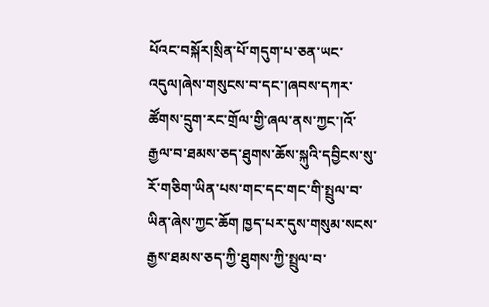པོའང་བསྐོར།སྲིན་པོ་གདུག་པ་ཅན་ཡང་འདུལ།ཞེས་གསུངས་བ་དང་།ཞབས་དཀར་ཚོགས་དྲུག་རང་གྲོལ་གྱི་ཞལ་ནས་ཀྱང་།འོ་རྒྱལ་བ་ཐམས་ཅད་ཐུགས་ཆོས་སྐུའི་དབྱིངས་སུ་རོ་གཅིག་ཡིན་པས་གང་དང་གང་གི་སྤྲུལ་བ་ཡིན་ཞེས་ཀྱང་ཆོག ཁྱད་པར་དུས་གསུམ་སངས་རྒྱས་ཐམས་ཅད་ཀྱི་ཐུགས་ཀྱི་སྤྲུལ་བ་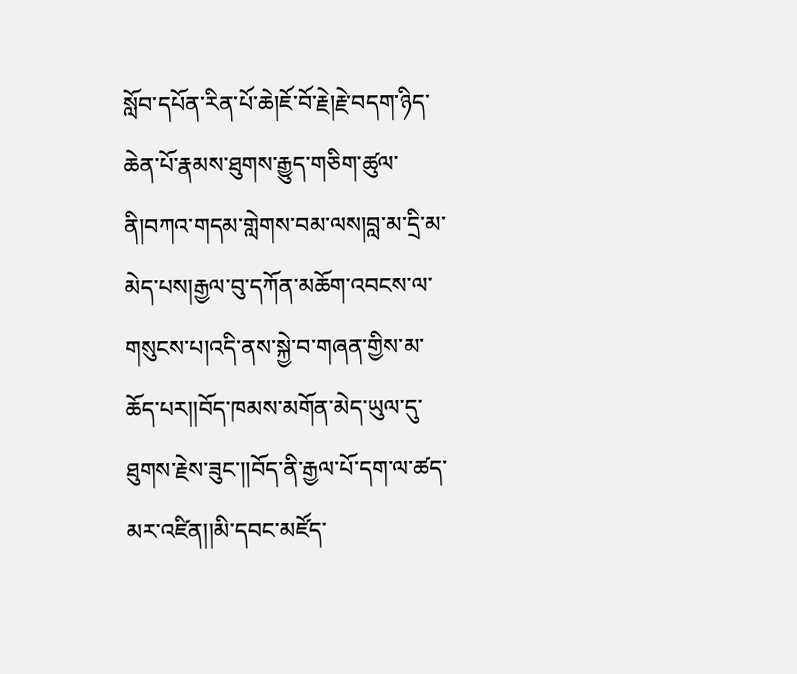སློབ་དཔོན་རིན་པོ་ཆེ།ཇོ་བོ་རྗེ།རྗེ་བདག་ཉིད་ཆེན་པོ་རྣམས་ཐུགས་རྒྱུད་གཅིག་ཚུལ་ནི།བཀའ་གདམ་གླེགས་བམ་ལས།བླ་མ་དྲི་མ་མེད་པས།རྒྱལ་བུ་དཀོན་མཆོག་འབངས་ལ་གསུངས་པ།འདི་ནས་སྐྱེ་བ་གཞན་གྱིས་མ་ཆོད་པར།།བོད་ཁམས་མགོན་མེད་ཡུལ་དུ་ཐུགས་རྗེས་ཟུང་།།བོད་ནི་རྒྱལ་པོ་དག་ལ་ཚད་མར་འཛིན།།མི་དབང་མཛོད་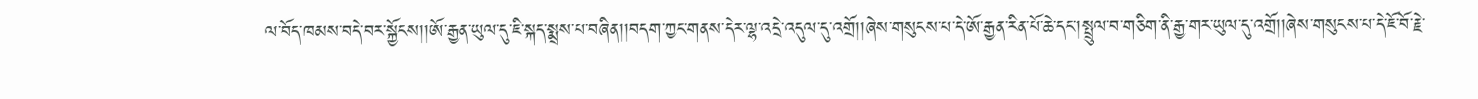ལ་བོད་ཁམས་བདེ་བར་སྐྱོངས།།ཨོ་རྒྱན་ཡུལ་དུ་ཇི་སྐད་སྨྲས་པ་བཞིན།།བདག་ཀྱང་གནས་དེར་ལྷ་འདྲེ་འདུལ་དུ་འགྲོ།།ཞེས་གསུངས་པ་དེ་ཨོ་རྒྱན་རིན་པོ་ཆེ་དང་།སྤྲུལ་བ་གཅིག་ནི་རྒྱ་གར་ཡུལ་དུ་འགྲོ།།ཞེས་གསུངས་པ་དེ་ཇོ་བོ་རྗེ་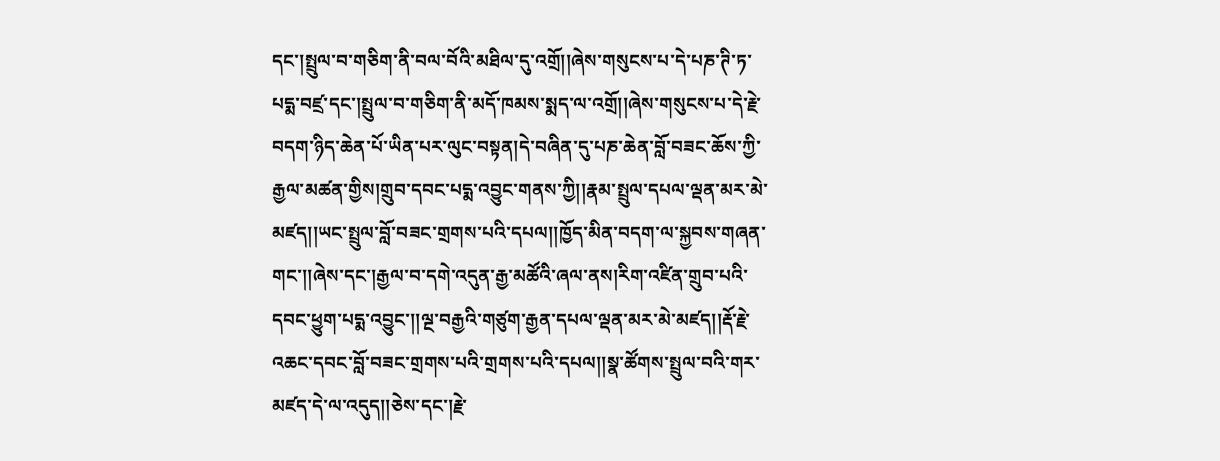དང་།སྤྲུལ་བ་གཅིག་ནི་བལ་བོའི་མཐིལ་དུ་འགྲོ།།ཞེས་གསུངས་པ་དེ་པཎ་ཊི་ཏ་པདྨ་བཛྲ་དང་།སྤྲུལ་བ་གཅིག་ནི་མདོ་ཁམས་སྨད་ལ་འགྲོ།།ཞེས་གསུངས་པ་དེ་རྗེ་བདག་ཉིད་ཆེན་པོ་ཡིན་པར་ལུང་བསྟན།དེ་བཞིན་དུ་པཎ་ཆེན་བློ་བཟང་ཆོས་ཀྱི་རྒྱལ་མཚན་གྱིས།གྲུབ་དབང་པདྨ་འབྱུང་གནས་ཀྱི།།རྣམ་སྤྲུལ་དཔལ་ལྡན་མར་མེ་མཛད།།ཡང་སྤྲུལ་བློ་བཟང་གྲགས་པའི་དཔལ།།ཁྱོད་མིན་བདག་ལ་སྐྱབས་གཞན་གང་།།ཞེས་དང་།རྒྱལ་བ་དགེ་འདུན་རྒྱ་མཚོའི་ཞལ་ནས།རིག་འཛིན་གྲུབ་པའི་དབང་ཕྱུག་པདྨ་འབྱུང་།།ལྔ་བརྒྱའི་གཙུག་རྒྱན་དཔལ་ལྡན་མར་མེ་མཛད།།རྡོ་རྗེ་འཆང་དབང་བློ་བཟང་གྲགས་པའི་གྲགས་པའི་དཔལ།།སྣ་ཚོགས་སྤྲུལ་བའི་གར་མཛད་དེ་ལ་འདུད།།ཅེས་དང་།རྗེ་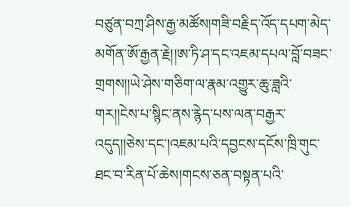བཙུན་བཀྲ་ཤིས་རྒྱ་མཚོས།གཟི་བརྗིད་འོད་དཔག་མེད་མགོན་ཨོ་རྒྱན་རྗེ།།ཨ་ཏི་ཤ་དང་འཇམ་དཔལ་བློ་བཟང་གྲགས།།ཡེ་ཤེས་གཅིག་ལ་རྣམ་འགྱུར་ཆུ་ཟླའི་གར།།ངེས་པ་སྙིང་ནས་རྙེད་པས་ལན་བརྒྱར་འདུད།།ཅེས་དང་།འཇམ་པའི་དབྱངས་དངོས་ཁྲི་གུང་ཐང་བ་རིན་པོ་ཆེས།གངས་ཅན་བསྟན་པའི་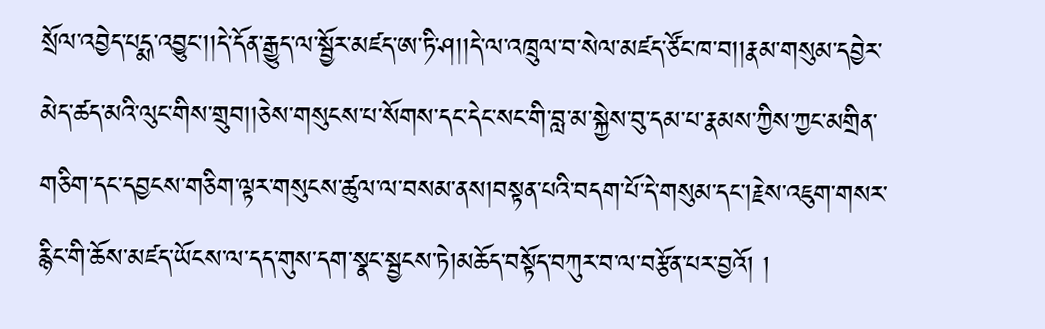སྲོལ་འབྱེད་པདྨ་འབྱུང་།།དེ་དོན་རྒྱུད་ལ་སྦྱོར་མཛད་ཨ་ཏི་ཤ།།དེ་ལ་འཁྲུལ་བ་སེལ་མཛད་ཙོང་ཁ་བ།།རྣམ་གསུམ་དབྱེར་མེད་ཚད་མའི་ལུང་གིས་གྲུབ།།ཅེས་གསུངས་པ་སོགས་དང་དེང་སང་གི་བླ་མ་སྐྱེས་བུ་དམ་པ་རྣམས་ཀྱིས་ཀྱང་མགྲིན་གཅིག་དང་དབྱངས་གཅིག་ལྟར་གསུངས་ཚུལ་ལ་བསམ་ནས།བསྟན་པའི་བདག་པོ་དེ་གསུམ་དང་།རྗེས་འཇུག་གསར་རྙིང་གི་ཆོས་མཛད་ཡོངས་ལ་དད་གུས་དག་སྣང་སྦྱངས་ཏེ།མཆོད་བསྟོད་བཀུར་བ་ལ་བརྩོན་པར་བྱའོ། །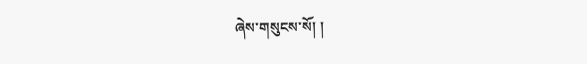ཞེས་གསུངས་སོ། །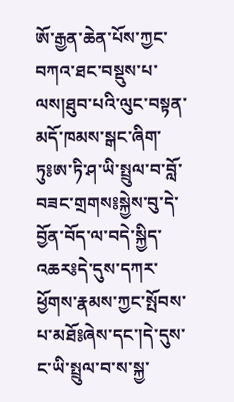ཨོ་རྒྱན་ཆེན་པོས་ཀྱང་བཀའ་ཐང་བསྡུས་པ་ལས།ཐུབ་པའི་ལུང་བསྟན་མདོ་ཁམས་སྒང་ཞིག་ཏུ༔ཨ་ཏི་ཤ་ཡི་སྤྲུལ་བ་བློ་བཟང་གྲགས༔སྐྱེས་བུ་དེ་བྱོན་བོད་ལ་བདེ་སྐྱིད་འཆར༔དེ་དུས་དཀར་ཕྱོགས་རྣམས་ཀྱང་སྤོབས་པ་མཐོ༔ཞེས་དང་།དེ་དུས་ང་ཡི་སྤྲུལ་བ་ས་སྐྱ་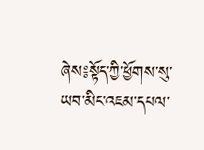ཞེས༔སྟོད་ཀྱི་ཕྱོགས་སུ་ཡབ་མིང་འཇམ་དཔལ་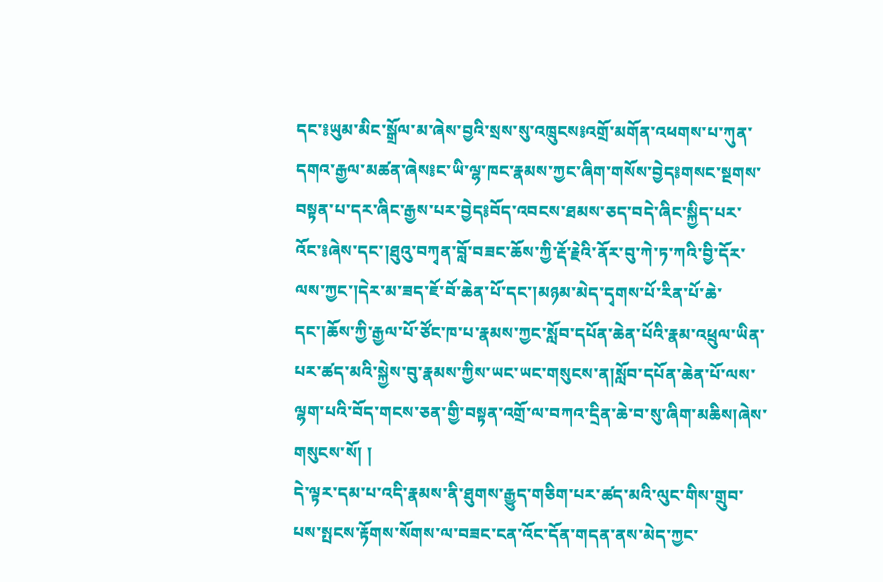དང་༔ཡུམ་མིང་སྒྲོལ་མ་ཞེས་བྱའི་སྲས་སུ་འཁྲུངས༔འགྲོ་མགོན་འཕགས་པ་ཀུན་དགའ་རྒྱལ་མཚན་ཞེས༔ང་ཡི་ལྷ་ཁང་རྣམས་ཀྱང་ཞིག་གསོས་བྱེད༔གསང་སྔགས་བསྟན་པ་དར་ཞིང་རྒྱས་པར་བྱེད༔བོད་འབངས་ཐམས་ཅད་བདེ་ཞིང་སྐྱིད་པར་འོང་༔ཞེས་དང་།ཐུའུ་བཀྭན་བློ་བཟང་ཆོས་ཀྱི་རྡོ་རྗེའི་ནོར་བུ་ཀེ་ཏ་ཀའི་བྱི་དོར་ལས་ཀྱང་།དེར་མ་ཟད་ཇོ་བོ་ཆེན་པོ་དང་།མཉམ་མེད་དྭགས་པོ་རིན་པོ་ཆེ་དང་།ཆོས་ཀྱི་རྒྱལ་པོ་ཙོང་ཁ་པ་རྣམས་ཀྱང་སློབ་དཔོན་ཆེན་པོའི་རྣམ་འཕྲུལ་ཡིན་པར་ཚད་མའི་སྐྱེས་བུ་རྣམས་ཀྱིས་ཡང་ཡང་གསུངས་ན།སློབ་དཔོན་ཆེན་པོ་ལས་ལྷག་པའི་བོད་གངས་ཅན་གྱི་བསྟན་འགྲོ་ལ་བཀའ་དྲིན་ཆེ་བ་སུ་ཞིག་མཆིས།ཞེས་གསུངས་སོ། །
དེ་ལྟར་དམ་པ་འདི་རྣམས་ནི་ཐུགས་རྒྱུད་གཅིག་པར་ཚད་མའི་ལུང་གིས་གྲུབ་པས་སྤངས་རྟོགས་སོགས་ལ་བཟང་ངན་འོང་དོན་གདན་ནས་མེད་ཀྱང་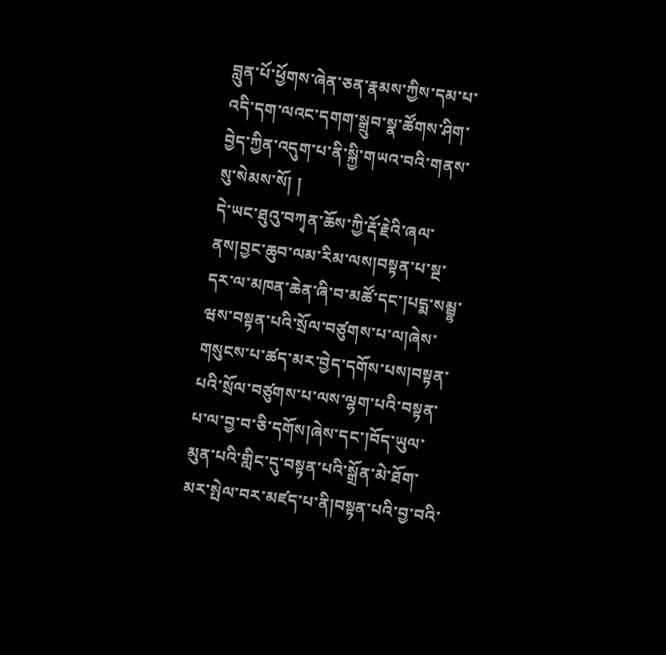བླུན་པོ་ཕྱོགས་ཞེན་ཅན་རྣམས་ཀྱིས་དམ་པ་འདི་དག་ལའང་དགག་སྒྲུབ་སྣ་ཚོགས་ཤིག་བྱེད་ཀྱིན་འདུག་པ་ནི་སྐྱི་གཡའ་བའི་གནས་སུ་སེམས་སོ། །
དེ་ཡང་ཐུའུ་བཀྭན་ཆོས་ཀྱི་རྡོ་རྗེའི་ཞལ་ནས།བྱང་ཆུབ་ལམ་རིམ་ལས།བསྟན་པ་སྔ་དར་ལ་མཁན་ཆེན་ཞི་བ་མཚོ་དང་།པདྨ་སམྦྷ་ཝས་བསྟན་པའི་སྲོལ་བཙུགས་པ་ལ།ཞེས་གསུངས་པ་ཚད་མར་བྱེད་དགོས་པས།བསྟན་པའི་སྲོལ་བཙུགས་པ་ལས་ལྷག་པའི་བསྟན་པ་ལ་བྱ་བ་ཅི་དགོས།ཞེས་དང་།བོད་ཡུལ་མུན་པའི་གླིང་དུ་བསྟན་པའི་སྒྲོན་མེ་ཐོག་མར་སྤེལ་བར་མཛད་པ་ནི།བསྟན་པའི་བྱ་བའི་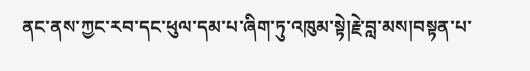ནང་ནས་ཀྱང་རབ་དང་ཕུལ་དམ་པ་ཞིག་ཏུ་འཁུམ་སྟེ།རྗེ་བླ་མས།བསྟན་པ་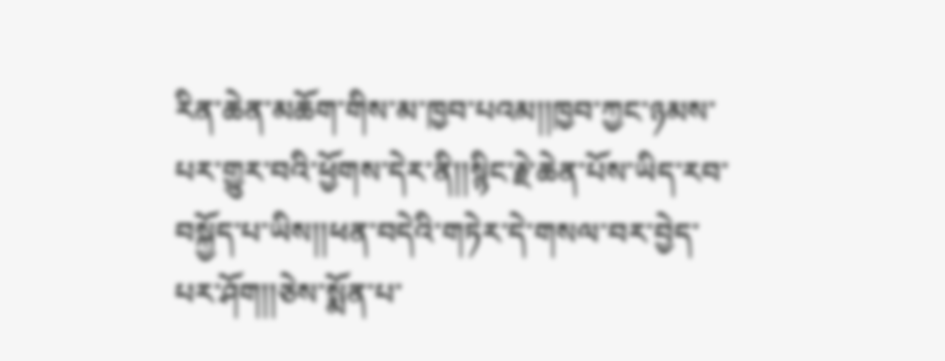རིན་ཆེན་མཆོག་གིས་མ་ཁྱབ་པའམ།།ཁྱབ་ཀྱང་ཉམས་པར་གྱུར་བའི་ཕྱོགས་དེར་ནི།།སྙིང་རྗེ་ཆེན་པོས་ཡིད་རབ་བསྐྱོད་པ་ཡིས།།ཕན་བདེའི་གཏེར་དེ་གསལ་བར་བྱེད་པར་ཤོག།།ཅེས་སྨོན་པ་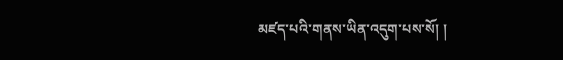མཛད་པའི་གནས་ཡིན་འདུག་པས་སོ། །